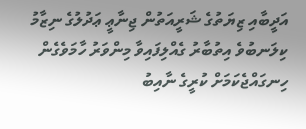އަދީބާއި ޒިޔަތުގެ ޝަރީއަތުން ޖިނާޢީ ޢަދުލުގެ ނިޒާމު ކިލަނބުވެ އިތުބާރު ގެއްލިފައިވާ މިންވަރު ހާމަވެގެން ހިނގައްޖެކަމަށް ކުރީގެ ނާއިބު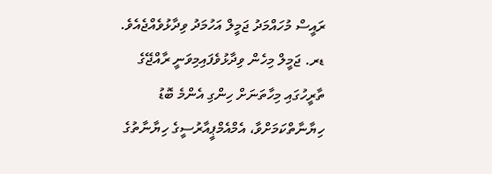ރައީސް މުހައްމަދު ޖަމީލް އަހުމަދު ވިދާޅުވެއްޖެއެވެ.
ޑރ. ޖަމީލް މިހެން ވިދާޅުވެފައިމިވަނީ ރާއްޖޭގެ ތާރީހުގައި މިހާތަނަށް ހިންގި އެންމެ ބޮޑު ހިޔާނާތްކަމަށްވާ، އެމްއެމްޕީއާރުސީގެ ހިޔާނާތުގެ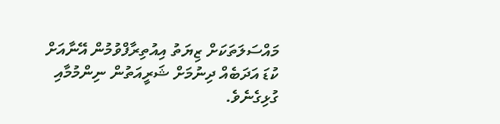މައްސަލަތަކަށް ޒިޔަތު އިއުތިރާފްވުމުން އޭނާއަށް ކުޑަ އަދަބެއް ދިނުމަށް ޝަރީއަތުން ނިންމުމާއި ގުޅިގެނެވެ.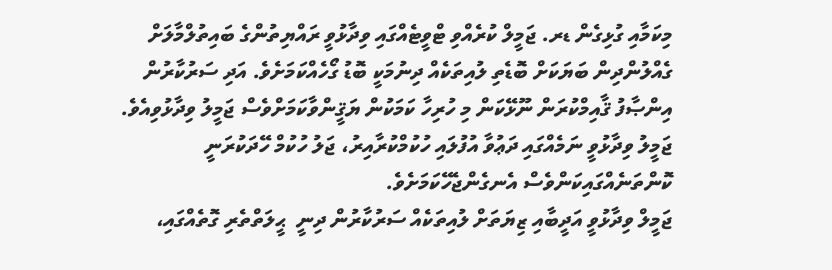މިކަމާއި ގުޅިގެން ޑރ. ޖަމީލް ކުރެއްވި ޓްވީޓެއްގައި ވިދާޅުވީ ރައްޔިތުންގެ ބައިތުލްމާލަށް ގެއްލުންދިން ބަޔަކަށް ބޮޑެތި ލުއިތަކެއް ދިނުމަކީ ބޮޑު ގޯހެއްކަމަށެވެ. އަދި ސަރުކާރުން އިންޞާފު ޤާއިމްކުރަން ނޫޅޭކަން މި ހުރިހާ ކަމަކުން ޔަޤީންވާކަމަށްވެސް ޖަމީލު ވިދާޅުވިއެވެ.
ޖަމީލު ވިދާޅުވީ ނަމެއްގައި ދަޢުވާ އުފުލައި ހުކުމްކުރާއިރު، ޖަލު ހުކުމް ހޭދަކުރަނީ ކޮންތަނެއްގައިކަންވެސް އެނގެންޖެހޭކަމަށެވެ.
ޖަމީލް ވިދާޅުވީ އަދީބާއި ޒިޔަތަށް ލުއިތަކެއް ސަރުކާރުން ދިނީ  ޙީލަތްތެރި ގޮތެއްގައި،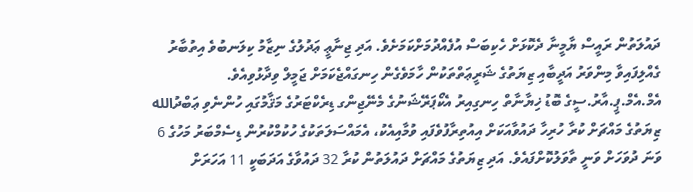ދައުލަތުން ރައީސް ޔާމީނާ ދެކޮޅަށް ހެކިބަސް އުފެއްދުމަށްކަމަށެވެ. އަދި ޖިނާޢީ ޢަދުލުގެ ނިޒާމު ކިލަނބުވެ އިތުބާރު ގެއްލިފައިވާ މިންވަރު އަދީބާއި ޒިޔަތުގެ ޝަރީޢަތްތަކުން ހާމަވެގެން ހިނގައްޖެކަމަށް ޖަމީލް ވިދާޅުވިއެވެ.
އެމް.އެމް.ޕީ.އާރު.ސީގެ ބޮޑު ޚިޔާނާތް ހިނގިއިރު އެކޯޕަރޭޝަނުގެ މެނޭޖިންގ ޑިރެކްޓަރުގެ މަޤާމުގައި ހުންނެވި ޢަބްދުالله ޒިޔަތުގެ މައްޗަށް ކުރާ ހުރިހާ ދައުވާއަކަށް އިއުތިރާފުވެފައި ވުމާއިއެކު، އެމައްސަލަތަކުގެ ހުކުމްކުރުން ޑިސެމްބަރު މަހުގެ 6 ވަނަ ދުވަހަށް ވަނީ ތާވަލުކޮށްފައެވެ. އަދި ޒިޔަތުގެ މައްޗަށް ދައުލަތުން ކުރާ 32 ދައުވާގެ އަދަބަކީ 11 އަހަރަށް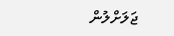ޖަލަށްލުން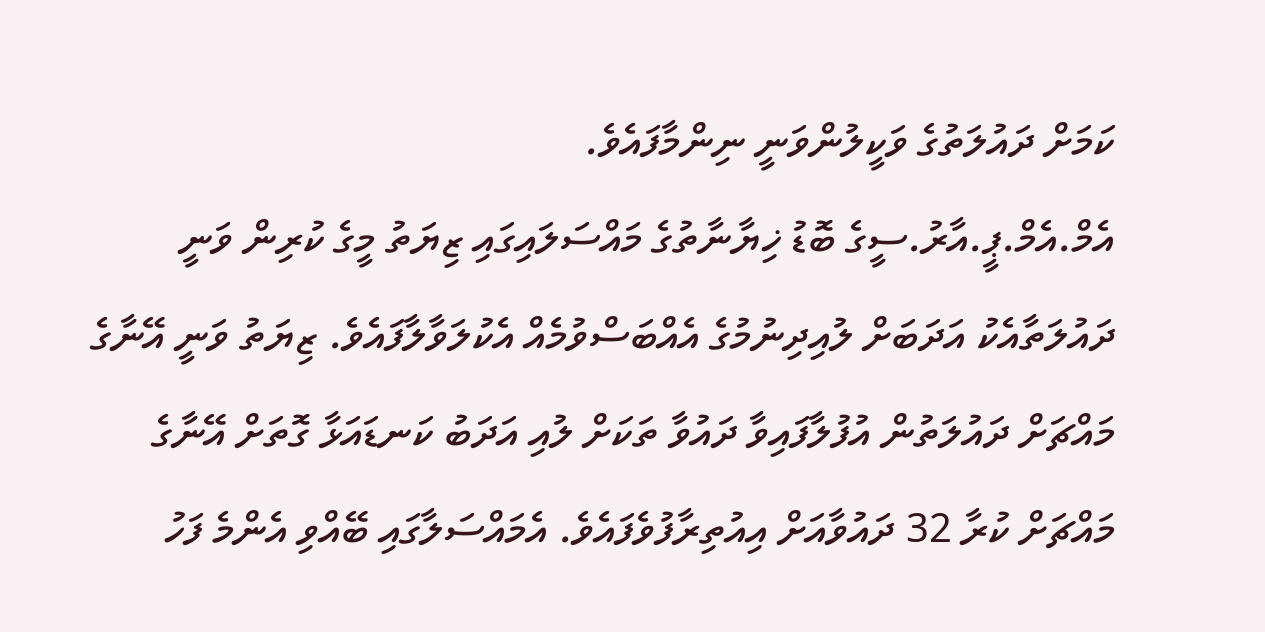ކަމަށް ދައުލަތުގެ ވަކީލުންވަނީ ނިންމާފައެވެ.
އެމް.އެމް.ޕީ.އާރު.ސީގެ ބޮޑު ޚިޔާނާތުގެ މައްސަލައިގައި ޒިޔަތު މީގެ ކުރިން ވަނީ ދައުލަތާއެކު އަދަބަށް ލުއިދިނުމުގެ އެއްބަސްވުމެއް އެކުލަވާލާފައެވެ. ޒިޔަތު ވަނީ އޭނާގެ މައްޗަށް ދައުލަތުން އުފުލާފައިވާ ދައުވާ ތަކަށް ލުއި އަދަބު ކަނޑައަޅާ ގޮތަށް އޭނާގެ މައްޗަށް ކުރާ 32 ދައުވާއަށް އިއުތިރާފުވެފައެވެ. އެމައްސަލާގައި ބޭއްވި އެންމެ ފަހު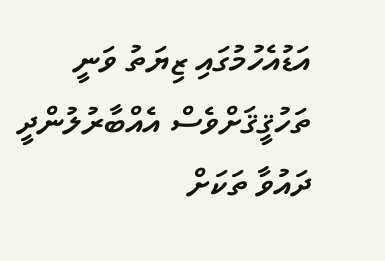އަޑުއެހުމުގައި ޒިޔަތު ވަނީ ތަހުޤީޤަށްވެސް އެއްބާރުލުންދީ ދައުވާ ތަކަށް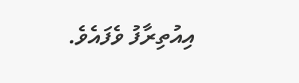އިއުތިރާފު ވެފައެވެ.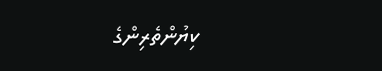ކިޔުންތެރިންގެ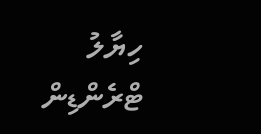ހިޔާލު
ޓްރެންޑިން